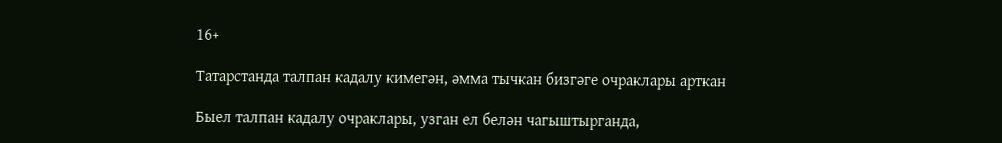16+

Татарстанда талпан кадалу кимегән, әмма тычкан бизгәге очраклары арткан

Быел талпан кадалу очраклары, узган ел белән чагыштырганда,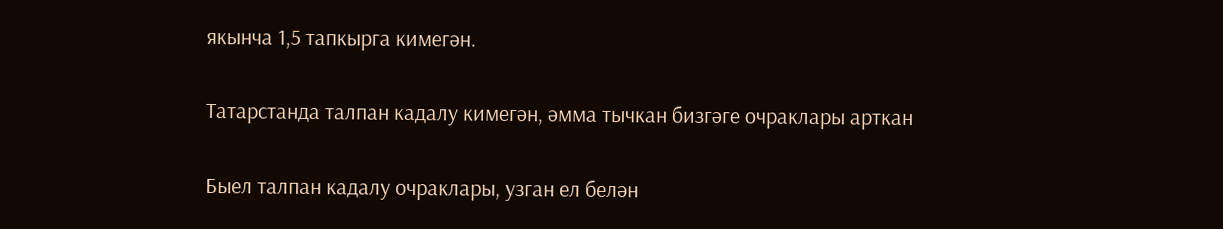якынча 1,5 тапкырга кимегән.

Татарстанда талпан кадалу кимегән, әмма тычкан бизгәге очраклары арткан

Быел талпан кадалу очраклары, узган ел белән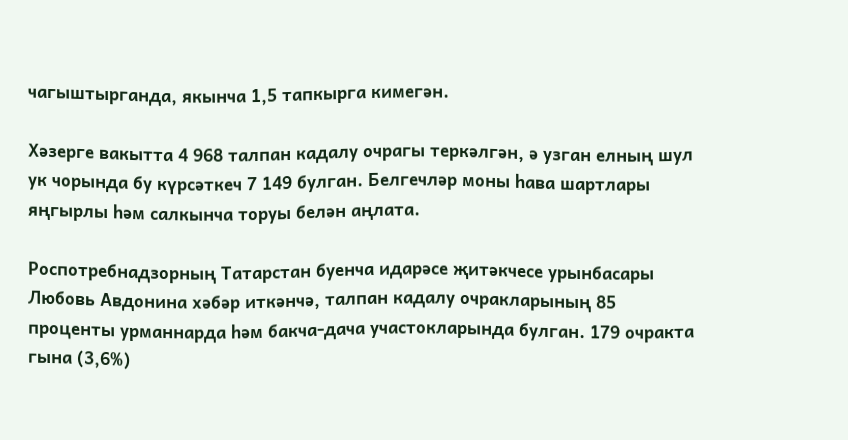чагыштырганда, якынча 1,5 тапкырга кимегән.

Хәзерге вакытта 4 968 талпан кадалу очрагы теркәлгән, ә узган елның шул ук чорында бу күрсәткеч 7 149 булган. Белгечләр моны һава шартлары яңгырлы һәм салкынча торуы белән аңлата.

Роспотребнадзорның Татарстан буенча идарәсе җитәкчесе урынбасары Любовь Авдонина хәбәр иткәнчә, талпан кадалу очракларының 85 проценты урманнарда һәм бакча-дача участокларында булган. 179 очракта гына (3,6%)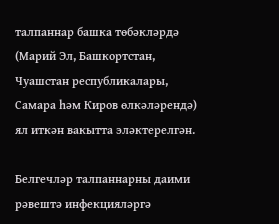талпаннар башка төбәкләрдә (Марий Эл, Башкортстан, Чуашстан республикалары, Самара һәм Киров өлкәләрендә) ял иткән вакытта эләктерелгән.

Белгечләр талпаннарны даими рәвештә инфекцияләргә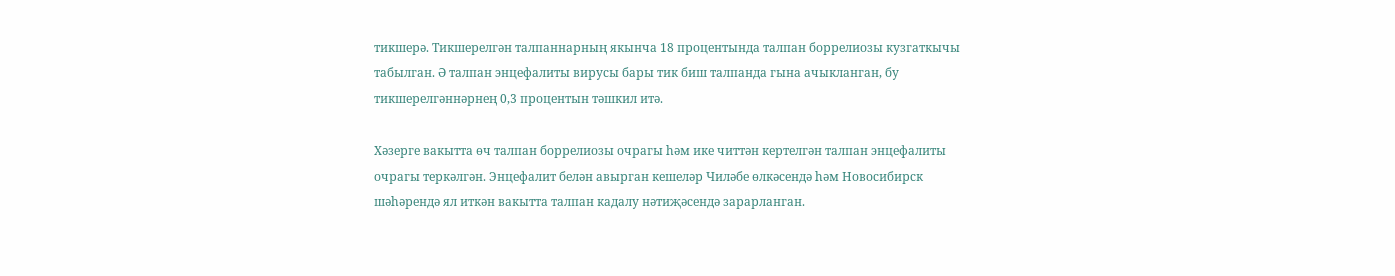тикшерә. Тикшерелгән талпаннарның якынча 18 процентында талпан боррелиозы кузгаткычы табылган. Ә талпан энцефалиты вирусы бары тик биш талпанда гына ачыкланган, бу тикшерелгәннәрнең 0,3 процентын тәшкил итә.

Хәзерге вакытта өч талпан боррелиозы очрагы һәм ике читтән кертелгән талпан энцефалиты очрагы теркәлгән. Энцефалит белән авырган кешеләр Чиләбе өлкәсендә һәм Новосибирск шәһәрендә ял иткән вакытта талпан кадалу нәтиҗәсендә зарарланган.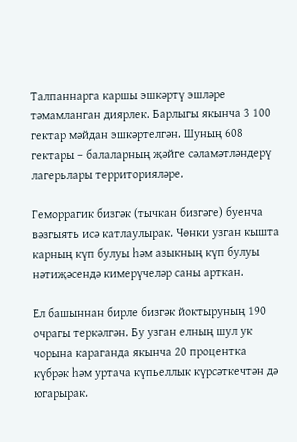Талпаннарга каршы эшкәртү эшләре тәмамланган диярлек. Барлыгы якынча 3 100 гектар мәйдан эшкәртелгән. Шуның 608 гектары – балаларның җәйге сәламәтләндерү лагерьлары территорияләре.

Геморрагик бизгәк (тычкан бизгәге) буенча вәзгыять исә катлаулырак. Чөнки узган кышта  карның күп булуы һәм азыкның күп булуы нәтиҗәсендә кимерүчеләр саны арткан.

Ел башыннан бирле бизгәк йоктыруның 190 очрагы теркәлгән. Бу узган елның шул ук чорына караганда якынча 20 процентка күбрәк һәм уртача күпьеллык күрсәткечтән дә югарырак.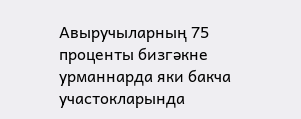Авыручыларның 75 проценты бизгәкне урманнарда яки бакча участокларында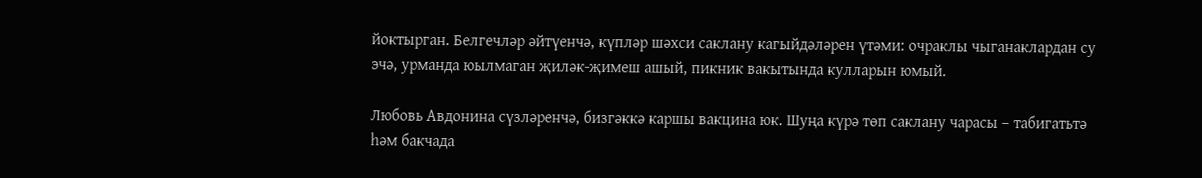йоктырган. Белгечләр әйтүенчә, күпләр шәхси саклану кагыйдәләрен үтәми: очраклы чыганаклардан су эчә, урманда юылмаган җиләк-җимеш ашый, пикник вакытында кулларын юмый.

Любовь Авдонина сүзләренчә, бизгәккә каршы вакцина юк. Шуңа күрә төп саклану чарасы – табигатьтә һәм бакчада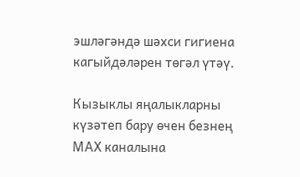эшләгәндә шәхси гигиена кагыйдәләрен төгәл үтәү.

Кызыклы яңалыкларны күзәтеп бару өчен безнең МАХ каналына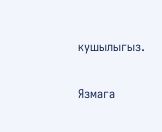кушылыгыз.

Язмага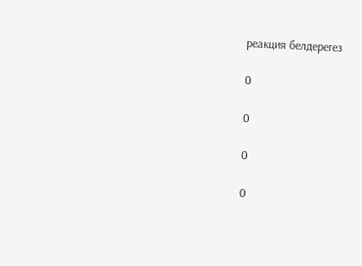реакция белдерегез

0

0

0

0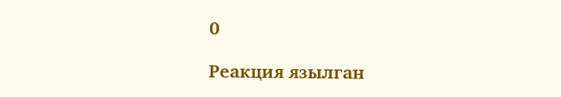0

Реакция язылган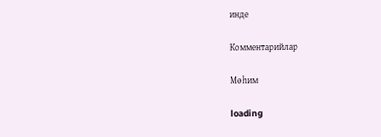инде

Комментарийлар

Мөһим

loading